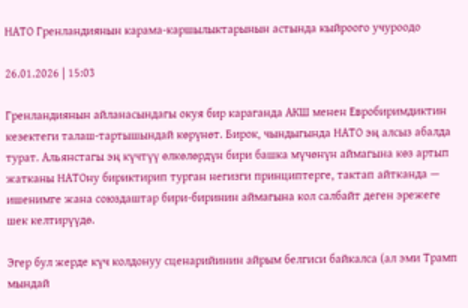НАТО Гренландиянын карама-каршылыктарынын астында кыйроого учуроодо

26.01.2026 | 15:03

Гренландиянын айланасындагы окуя бир караганда АКШ менен Евробиримдиктин кезектеги талаш-тартышындай көрүнөт. Бирок, чындыгында НАТО эң алсыз абалда турат. Альянстагы эң күчтүү өлкөлөрдүн бири башка мүчөнүн аймагына көз артып жатканы НАТОну бириктирип турган негизги принциптерге, тактап айтканда — ишенимге жана союздаштар бири-биринин аймагына кол салбайт деген эрежеге шек келтирүүдө.

Эгер бул жерде күч колдонуу сценарийинин айрым белгиси байкалса (ал эми Трамп мындай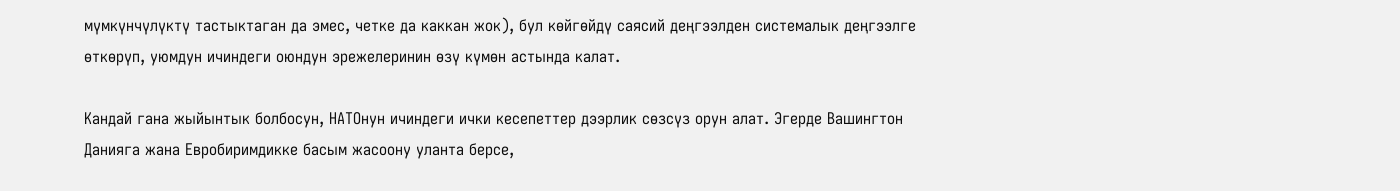мүмкүнчүлүктү тастыктаган да эмес, четке да каккан жок), бул көйгөйдү саясий деңгээлден системалык деңгээлге өткөрүп, уюмдун ичиндеги оюндун эрежелеринин өзү күмөн астында калат.

Кандай гана жыйынтык болбосун, НАТОнун ичиндеги ички кесепеттер дээрлик сөзсүз орун алат. Эгерде Вашингтон Данияга жана Евробиримдикке басым жасоону уланта берсе,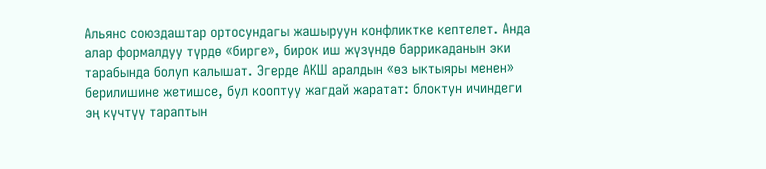Альянс союздаштар ортосундагы жашыруун конфликтке кептелет. Анда алар формалдуу түрдө «бирге», бирок иш жүзүндө баррикаданын эки тарабында болуп калышат. Эгерде АКШ аралдын «өз ыктыяры менен» берилишине жетишсе, бул кооптуу жагдай жаратат: блоктун ичиндеги эң күчтүү тараптын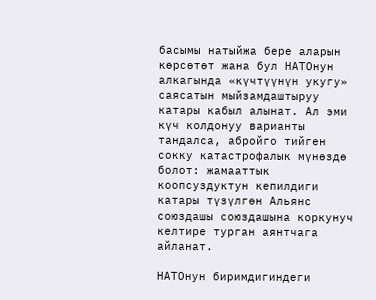басымы натыйжа бере аларын көрсөтөт жана бул НАТОнун алкагында «күчтүүнүн укугу» саясатын мыйзамдаштыруу катары кабыл алынат. Ал эми күч колдонуу варианты тандалса, абройго тийген сокку катастрофалык мүнөздө болот: жамааттык коопсуздуктун кепилдиги катары түзүлгөн Альянс союздашы союздашына коркунуч келтире турган аянтчага айланат.

НАТОнун биримдигиндеги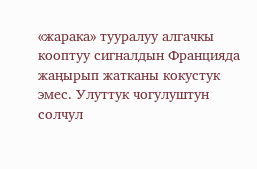«жарака» тууралуу алгачкы кооптуу сигналдын Францияда жаңырып жатканы кокустук эмес. Улуттук чогулуштун солчул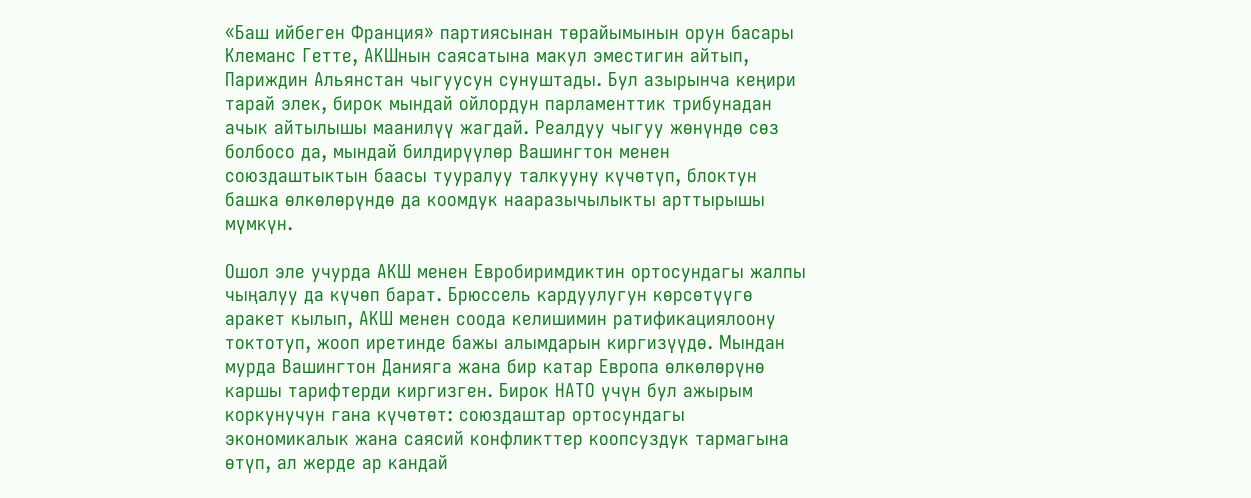«Баш ийбеген Франция» партиясынан төрайымынын орун басары Клеманс Гетте, АКШнын саясатына макул эместигин айтып, Париждин Альянстан чыгуусун сунуштады. Бул азырынча кеңири тарай элек, бирок мындай ойлордун парламенттик трибунадан ачык айтылышы маанилүү жагдай. Реалдуу чыгуу жөнүндө сөз болбосо да, мындай билдирүүлөр Вашингтон менен союздаштыктын баасы тууралуу талкууну күчөтүп, блоктун башка өлкөлөрүндө да коомдук нааразычылыкты арттырышы мүмкүн.

Ошол эле учурда АКШ менен Евробиримдиктин ортосундагы жалпы чыңалуу да күчөп барат. Брюссель кардуулугун көрсөтүүгө аракет кылып, АКШ менен соода келишимин ратификациялоону токтотуп, жооп иретинде бажы алымдарын киргизүүдө. Мындан мурда Вашингтон Данияга жана бир катар Европа өлкөлөрүнө каршы тарифтерди киргизген. Бирок НАТО үчүн бул ажырым коркунучун гана күчөтөт: союздаштар ортосундагы экономикалык жана саясий конфликттер коопсуздук тармагына өтүп, ал жерде ар кандай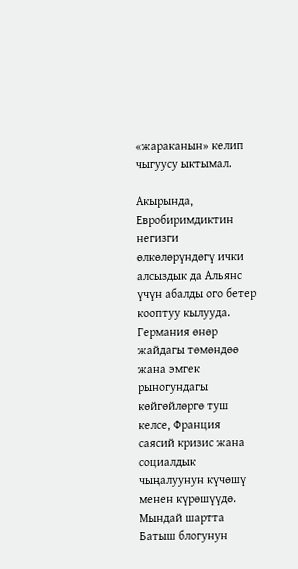«жараканын» келип чыгуусу ыктымал.

Акырында, Евробиримдиктин негизги өлкөлөрүндөгү ички алсыздык да Альянс үчүн абалды ого бетер кооптуу кылууда. Германия өнөр жайдагы төмөндөө жана эмгек рыногундагы көйгөйлөргө туш келсе, Франция саясий кризис жана социалдык чыңалуунун күчөшү менен күрөшүүдө. Мындай шартта Батыш блогунун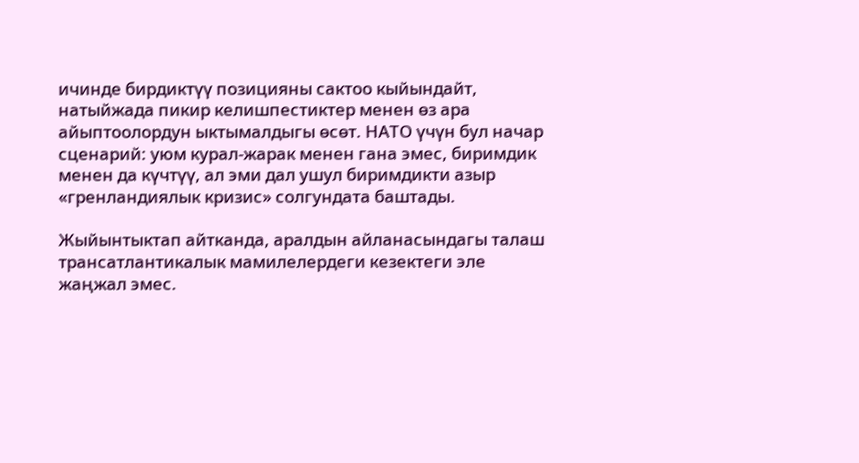ичинде бирдиктүү позицияны сактоо кыйындайт, натыйжада пикир келишпестиктер менен өз ара айыптоолордун ыктымалдыгы өсөт. НАТО үчүн бул начар сценарий: уюм курал-жарак менен гана эмес, биримдик менен да күчтүү, ал эми дал ушул биримдикти азыр «гренландиялык кризис» солгундата баштады.

Жыйынтыктап айтканда, аралдын айланасындагы талаш трансатлантикалык мамилелердеги кезектеги эле жаңжал эмес.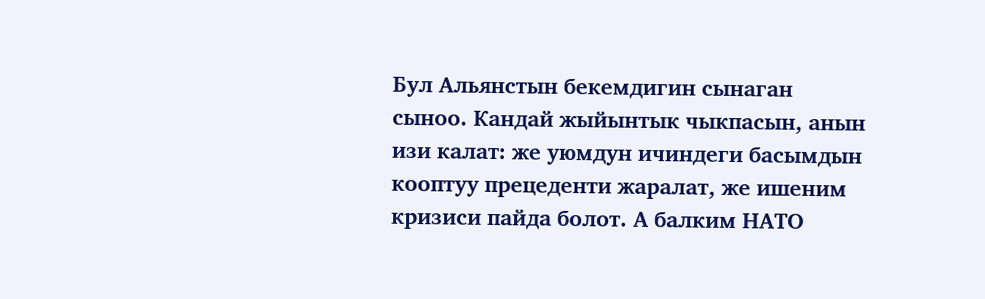Бул Альянстын бекемдигин сынаган сыноо. Кандай жыйынтык чыкпасын, анын изи калат: же уюмдун ичиндеги басымдын кооптуу прецеденти жаралат, же ишеним кризиси пайда болот. А балким НАТО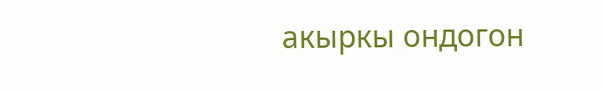акыркы ондогон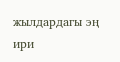жылдардагы эң ири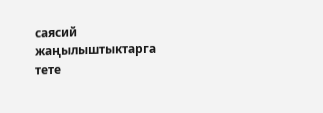саясий жаңылыштыктарга тете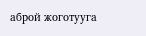аброй жоготууга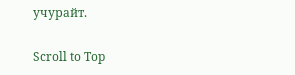учурайт.

Scroll to Top